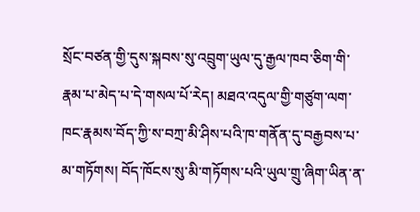སྲོང་བཙན་གྱི་དུས་སྐབས་སུ་འབྲུག་ཡུལ་དུ་རྒྱལ་ཁབ་ཅིག་གི་རྣམ་པ་མེད་པ་དེ་གསལ་པོ་རེད། མཐའ་འདུལ་གྱི་གཙུག་ལག་ཁང་རྣམས་བོད་ཀྱི་ས་བཀྲ་མི་ཤིས་པའི་ཁ་གནོན་དུ་བརྒྱབས་པ་མ་གཏོགས། བོད་ཁོངས་སུ་མི་གཏོགས་པའི་ཡུལ་གྲུ་ཞིག་ཡིན་ན་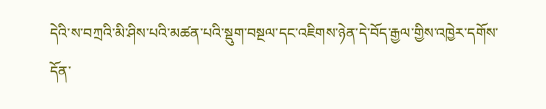དེའི་ས་བཀྲའི་མི་ཤིས་པའི་མཚན་པའི་སྡུག་བསྔལ་དང་འཇིགས་ཉེན་དེ་བོད་རྒྱལ་གྱིས་འཁྱེར་དགོས་དོན་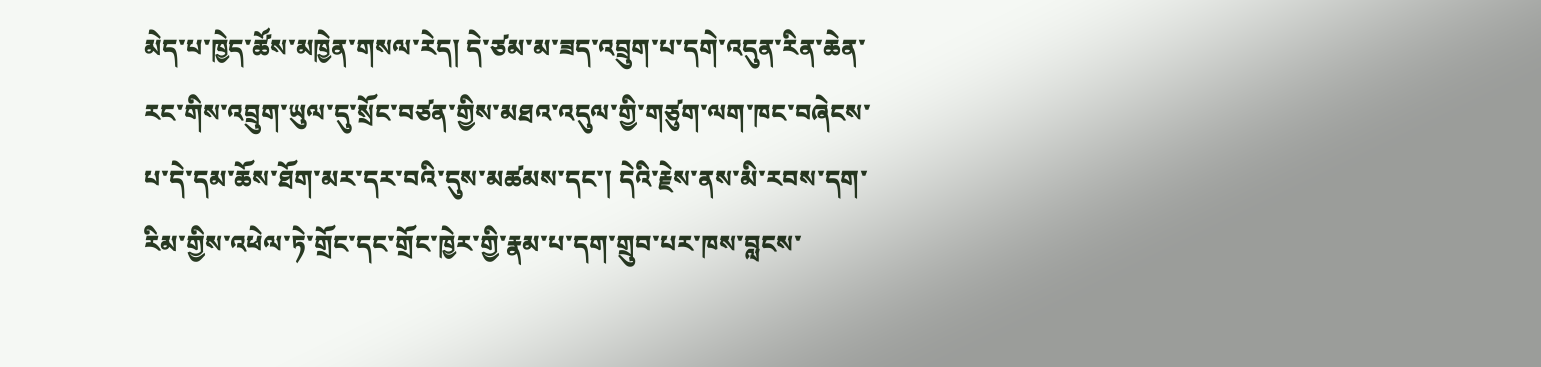མེད་པ་ཁྱེད་ཚོས་མཁྱེན་གསལ་རེད། དེ་ཙམ་མ་ཟད་འབྲུག་པ་དགེ་འདུན་རིན་ཆེན་རང་གིས་འབྲུག་ཡུལ་དུ་སྲོང་བཙན་གྱིས་མཐའ་འདུལ་གྱི་གཙུག་ལག་ཁང་བཞེངས་པ་དེ་དམ་ཆོས་ཐོག་མར་དར་བའི་དུས་མཚམས་དང་། དེའི་རྗེས་ནས་མི་རབས་དག་རིམ་གྱིས་འཕེལ་ཏེ་གྲོང་དང་གྲོང་ཁྱེར་གྱི་རྣམ་པ་དག་གྲུབ་པར་ཁས་བླངས་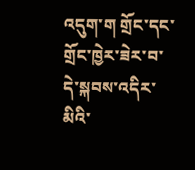འདུག་ག གྲོང་དང་གྲོང་ཁྱེར་ཟེར་བ་དེ་སྐབས་འདིར་མིའི་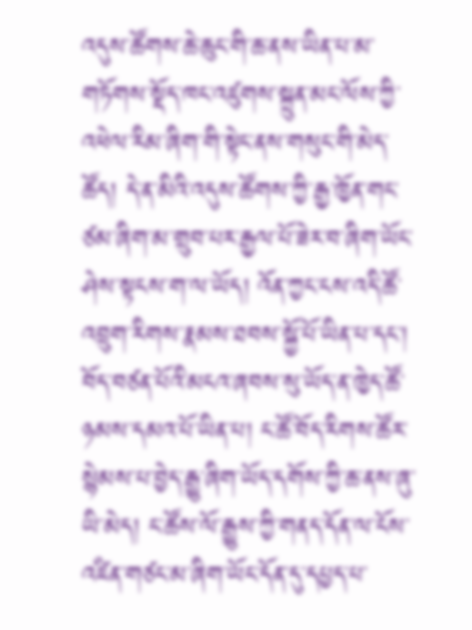འདུས་ཚོགས་ཆེ་ཆུང་གི་ཆ་ནས་ཡིན་པ་མ་གཏོགས་སྡོད་ཁང་འཛུགས་སྐྲུན་མང་ལོས་ཀྱི་འཕེལ་རིམ་ཞིག་གི་སྟེང་ནས་གསུང་གི་མེད་ཚོད། དེ་ན་མིའི་འདུས་ཚོགས་ཀྱི་རྒྱ་ཁྱོན་གང་ཙམ་ཞིག་མ་གྲུབ་པར་རྒྱལ་པོ་ཟེར་བ་ཞིག་ཡོང་ཤེས་སྟངས་ག་ལ་ཡོད། འོན་ཀྱང་ངས་འདི་ཚོ་འབྲུག་རིགས་རྣམས་ཐབས་སྐྱོ་པོ་ཡིན་པ་དང་། བོད་བཙན་པོའི་མངའ་ཞབས་སུ་ཡོད་ན་ཁྱེད་ཚོ་ཉམས་དམའ་པོ་ཡིན་པ། ང་ཚོ་བོད་རིགས་ཚོར་སྙེམས་པ་བྱེད་རྒྱུ་ཞིག་ཡོད་དགོས་ཀྱི་ཆ་ནས་ཞུ་ཡི་མེད། ང་ཚོས་ལོ་རྒྱུས་ཀྱི་གནད་དོན་ལ་ངོས་འཛིན་གཙང་མ་ཞིག་ཡོང་དོན་དུ་དཔྱད་པ་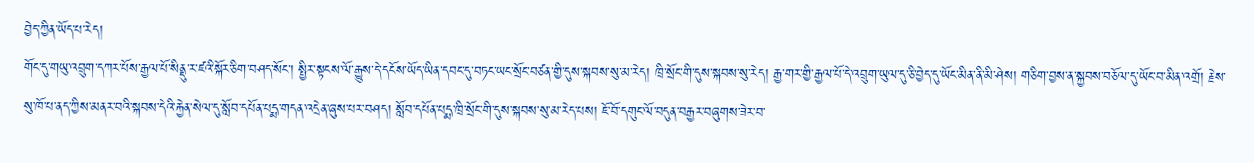བྱེད་ཀྱིན་ཡོད་པ་རེད།
གོང་དུ་གཡུ་འབྲུག་དཀར་པོས་རྒྱལ་པོ་སིནྡུ་ར་ཛའི་སྐོར་ཅིག་བཤད་སོང་། སྤྱིར་སྟངས་ལོ་རྒྱུས་དེ་དངོས་ཡོད་ཡིན་དབང་དུ་བཏང་ཡང་སྲོང་བཙན་གྱི་དུས་སྐབས་སུ་མ་རེད། ཁྲི་སྲོང་གི་དུས་སྐབས་སུ་རེད། རྒྱ་གར་གྱི་རྒྱལ་པོ་དེ་འབྲུག་ཡུལ་དུ་ཅི་བྱེད་དུ་ཡོང་མིན་ནི་མི་ཤེས། གཅིག་བྱས་ན་སྐྱབས་བཅོལ་དུ་ཡོང་བ་མིན་འགྲོ། རྗེས་སུ་ཁོ་པ་ནད་ཀྱིས་མནར་བའི་སྐབས་དེའི་རྐྱེན་སེལ་དུ་སློབ་དཔོན་པདྨ་གདན་འདྲེན་ཞུས་པར་བཤད། སློབ་དཔོན་པདྨ་ཁྲི་སྲོང་གི་དུས་སྐབས་སུ་མ་རེད་པས། ཇོ་བོ་དགུང་ལོ་བདུན་བརྒྱར་བཞུགས་ཟེར་བ་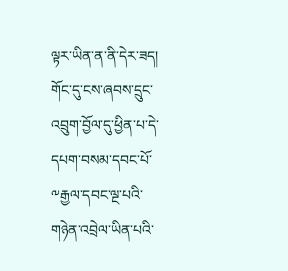ལྟར་ཡིན་ན་ནི་དེར་ཟད།
གོང་དུ་ངས་ཞབས་དྲུང་འབྲུག་བྱོལ་དུ་ཕྱིན་པ་དེ་དཔག་བསམ་དབང་པོ་༸རྒྱལ་དབང་ལྔ་པའི་གཉེན་འབྲེལ་ཡིན་པའི་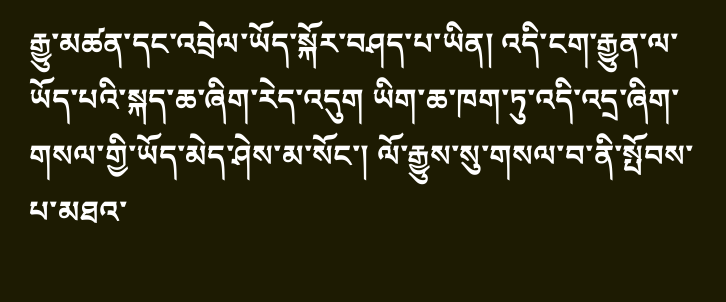རྒྱུ་མཚན་དང་འབྲེལ་ཡོད་སྐོར་བཤད་པ་ཡིན། འདི་ངག་རྒྱུན་ལ་ཡོད་པའི་སྐད་ཆ་ཞིག་རེད་འདུག ཡིག་ཆ་ཁག་ཏུ་འདི་འདྲ་ཞིག་གསལ་གྱི་ཡོད་མེད་ཤེས་མ་སོང་། ལོ་རྒྱུས་སུ་གསལ་བ་ནི་སྤོབས་པ་མཐའ་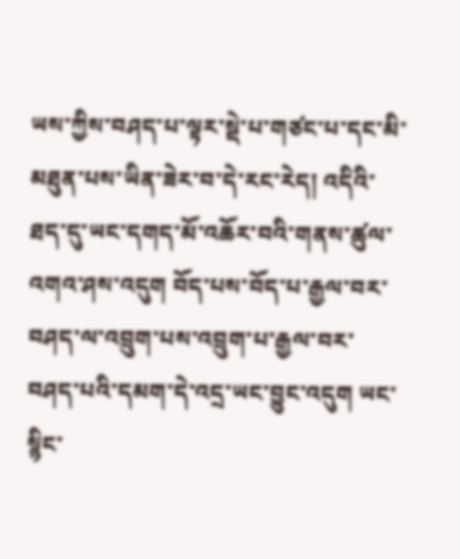ཡས་ཀྱིས་བཤད་པ་ལྟར་སྡེ་པ་གཙང་པ་དང་མི་མཐུན་པས་ཡིན་ཟེར་བ་དེ་རང་རེད། འདིའི་ཐད་དུ་ཡང་དགད་མོ་འཆོར་བའི་གནས་ཚུལ་འགའ་ཤས་འདུག བོད་པས་བོད་པ་རྒྱལ་བར་བཤད་ལ་འབྲུག་པས་འབྲུག་པ་རྒྱལ་བར་བཤད་པའི་དམག་དེ་འདྲ་ཡང་བྱུང་འདུག ཡང་སྙིང་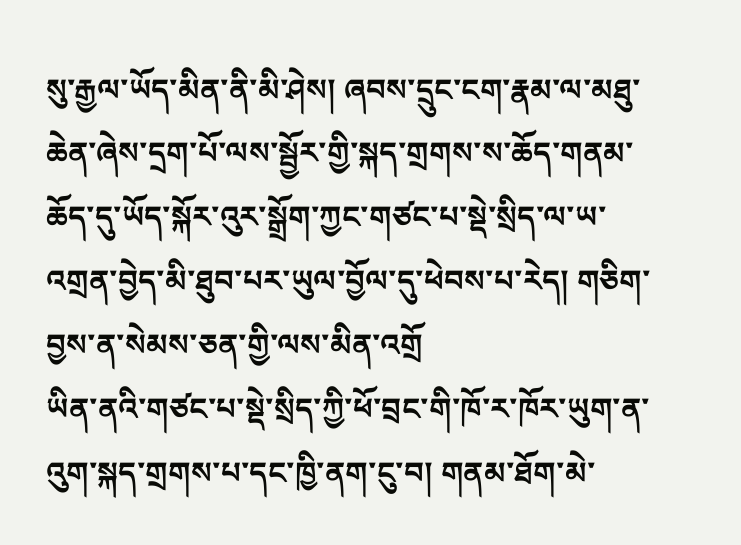སུ་རྒྱལ་ཡོད་མིན་ནི་མི་ཤེས། ཞབས་དྲུང་ངག་རྣམ་ལ་མཐུ་ཆེན་ཞེས་དྲག་པོ་ལས་སྦྱོར་གྱི་སྐད་གྲགས་ས་ཆོད་གནམ་ཆོད་དུ་ཡོད་སྐོར་འུར་སྒྲོག་ཀྱང་གཙང་པ་སྡེ་སྲིད་ལ་ཡ་འགྲན་བྱེད་མི་ཐུབ་པར་ཡུལ་བྱོལ་དུ་ཕེབས་པ་རེད། གཅིག་བྱས་ན་སེམས་ཅན་གྱི་ལས་མིན་འགྲོ
ཡིན་ནའི་གཙང་པ་སྡེ་སྲིད་ཀྱི་ཕོ་བྲང་གི་ཁོ་ར་ཁོར་ཡུག་ན་འུག་སྐད་གྲགས་པ་དང་ཁྱི་ནག་ངུ་བ། གནམ་ཐོག་མེ་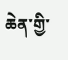ཆེན་གྱི་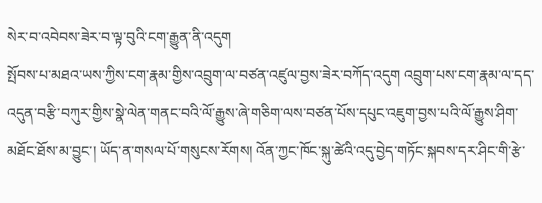སེར་བ་འབེབས་ཟེར་བ་ལྟ་བུའི་ངག་རྒྱུན་ནི་འདུག
སྤོབས་པ་མཐའ་ཡས་ཀྱིས་ངག་རྣམ་གྱིས་འབྲུག་ལ་བཙན་འཛུལ་བྱས་ཟེར་བཀོད་འདུག འབྲུག་པས་ངག་རྣམ་ལ་དད་འདུན་བརྩི་བཀུར་གྱིས་སྣེ་ལེན་གནང་བའི་ལོ་རྒྱུས་ཞེ་གཅིག་ལས་བཙན་པོས་དཔུང་འཇུག་བྱས་པའི་ལོ་རྒྱུས་ཤིག་མཐོང་ཐོས་མ་བྱུང་། ཡོད་ན་གསལ་པོ་གསུངས་རོགས། འོན་ཀྱང་ཁོང་སྐུ་ཚེའི་འདུ་བྱེད་གཏོང་སྐབས་དར་ཤིང་གི་རྩེ་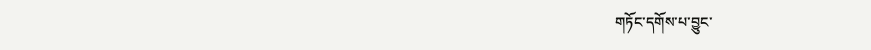གཏོང་དགོས་པ་བྱུང་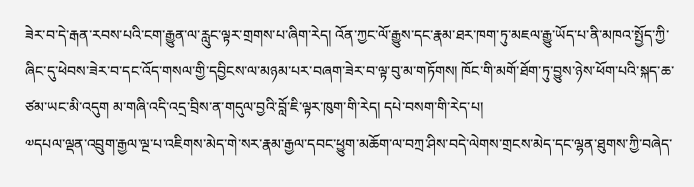ཟེར་བ་དེ་རྒན་རབས་པའི་ངག་རྒྱུན་ལ་རླུང་ལྟར་གྲགས་པ་ཞིག་རེད། འོན་ཀྱང་ལོ་རྒྱུས་དང་རྣམ་ཐར་ཁག་ཏུ་མཇལ་རྒྱུ་ཡོད་པ་ནི་མཁའ་སྤྱོད་ཀྱི་ཞིང་དུ་ཕེབས་ཟེར་བ་དང་འོད་གསལ་གྱི་དབྱིངས་ལ་མཉམ་པར་བཞག་ཟེར་བ་ལྟ་བུ་མ་གཏོགས། ཁོང་གི་མགོ་ཐོག་ཏུ་བྱུས་ཉེས་ཕོག་པའི་སྐད་ཆ་ཙམ་ཡང་མི་འདུག མ་གཞི་འདི་འདྲ་བྲིས་ན་གདུལ་བྱའི་བློ་ཇི་ལྟར་ཁུག་གི་རེད། དཔེ་བསག་གི་རེད་པ།
༧དཔལ་ལྡན་འབྲུག་རྒྱལ་ལྔ་པ་འཇིགས་མེད་གེ་སར་རྣམ་རྒྱལ་དབང་ཕྱུག་མཆོག་ལ་བཀྲ་ཤིས་བདེ་ལེགས་གྲངས་མེད་དང་ལྷན་ཐུགས་ཀྱི་བཞེད་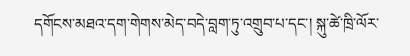དགོངས་མཐའ་དག་གེགས་མེད་བདེ་བླག་ཏུ་འགྲུབ་པ་དང་། སྐུ་ཚེ་ཁྲི་ལོར་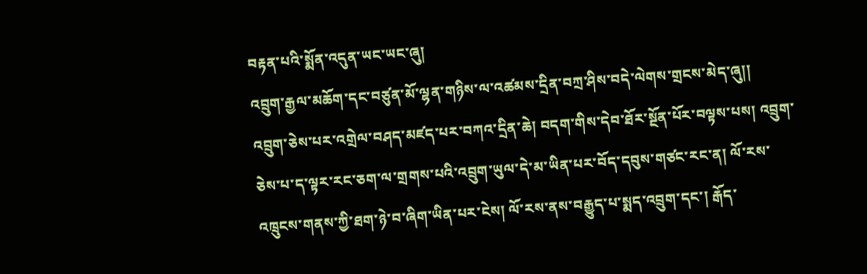བརྟན་པའི་སྨོན་འདུན་ཡང་ཡང་ཞུ།
འབྲུག་རྒྱལ་མཆོག་དང་བཙུན་མོ་ལྷན་གཉིས་ལ་འཚམས་དྲིན་བཀྲ་ཤིས་བདེ་ལེགས་གྲངས་མེད་ཞུ།།
འབྲུག་ཅེས་པར་འགྲེལ་བཤད་མཛད་པར་བཀའ་དྲིན་ཆེ། བདག་གིས་དེབ་ཐོར་སྔོན་པོར་བལྟས་པས། འབྲུག་ཅེས་པ་ད་ལྟར་རང་ཅག་ལ་གྲགས་པའི་འབྲུག་ཡུལ་དེ་མ་ཡིན་པར་བོད་དབུས་གཙང་རང་ན། ལོ་རས་འཁྲུངས་གནས་ཀྱི་ཐག་ཉེ་བ་ཞིག་ཡིན་པར་ངེས། ལོ་རས་ནས་བརྒྱུད་པ་སྨད་འབྲུག་དང་། རྒོད་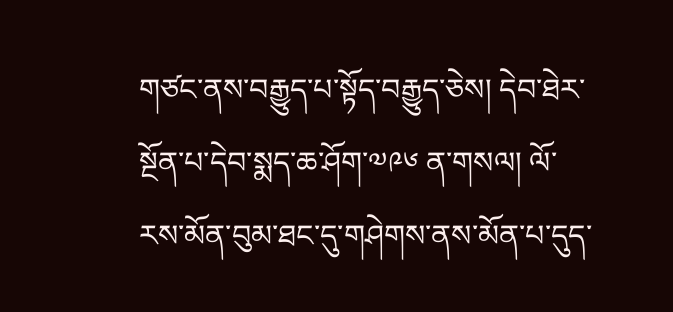གཙང་ནས་བརྒྱུད་པ་སྟོད་བརྒྱུད་ཅེས། དེབ་ཐེར་སྔོན་པ་དེབ་སྨད་ཆ་ཤོག་༧༩༦ ན་གསལ། ལོ་རས་མོན་བུམ་ཐང་དུ་གཤེགས་ནས་མོན་པ་དུད་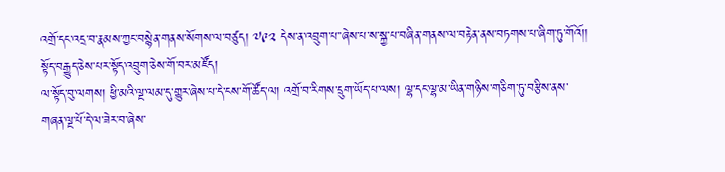འགྲོ་དང་འདྲ་བ་རྣམས་ཀྱང་བསྙེན་གནས་སོགས་ལ་བཙུད། ༧༩༢ དེས་ན་འབྲུག་པ་་ཞེས་པ་ས་སྐྱ་པ་བཞིན་གནས་ལ་བརྟེན་ནས་བཏགས་པ་ཞིག་ཏུ་གོའོ།།
སྟོད་བརྒྱུད་ཅེས་པར་སྟོད་འབྲུག་ཅེས་གོ་བར་མཛོད།
ལ་སྟོད་བུ་ལགས། ཕྱི་མའི་ལྔ་ལམ་དུ་གྱུར་ཞེས་པ་དེ་ངས་གོ་ཚོད་ལ། འགྲོ་བ་རིགས་དྲུག་ཡོད་པ་ལས། ལྷ་དང་ལྷ་མ་ཡིན་གཉིས་གཅིག་ཏུ་བརྩིས་ནས་གཞན་ལྔ་པོ་དེ་ལ་ཟེར་བ་ཞེས་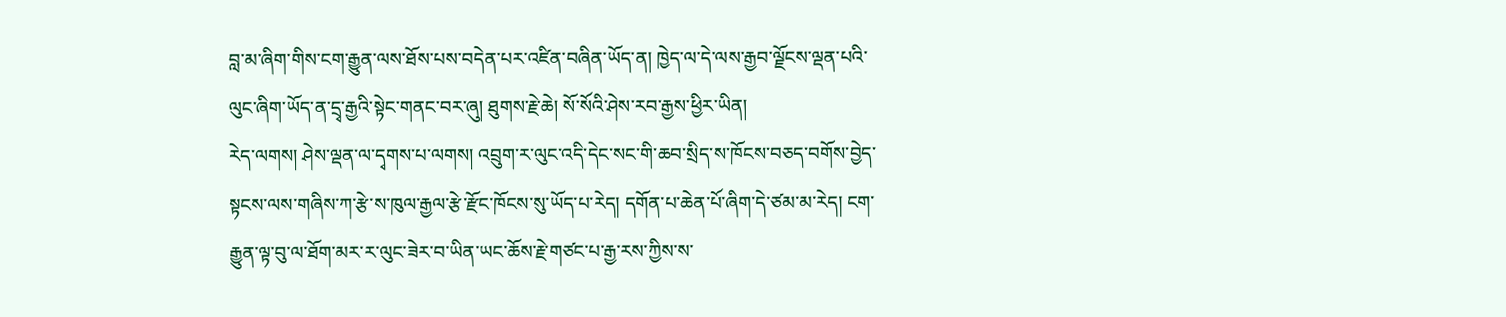བླ་མ་ཞིག་གིས་ངག་རྒྱུན་ལས་ཐོས་པས་བདེན་པར་འཛིན་བཞིན་ཡོད་ན། ཁྱེད་ལ་དེ་ལས་རྒྱབ་ལྗོངས་ལྡན་པའི་ལུང་ཞིག་ཡོད་ན་དྲྭ་རྒྱའི་སྟེང་གནང་བར་ཞུ། ཐུགས་རྗེ་ཆེ། སོ་སོའི་ཤེས་རབ་རྒྱས་ཕྱིར་ཡིན།
རེད་ལགས། ཤེས་ལྡན་ལ་དྭགས་པ་ལགས། འབྲུག་ར་ལུང་འདི་དེང་སང་གི་ཆབ་སྲིད་ས་ཁོངས་བཅད་བགོས་བྱེད་སྟངས་ལས་གཞིས་ཀ་རྩེ་ས་ཁུལ་རྒྱལ་རྩེ་རྫོང་ཁོངས་སུ་ཡོད་པ་རེད། དགོན་པ་ཆེན་པོ་ཞིག་དེ་ཙམ་མ་རེད། ངག་རྒྱུན་ལྟ་བུ་ལ་ཐོག་མར་ར་ལུང་ཟེར་བ་ཡིན་ཡང་ཆོས་རྗེ་གཙང་པ་རྒྱ་རས་ཀྱིས་ས་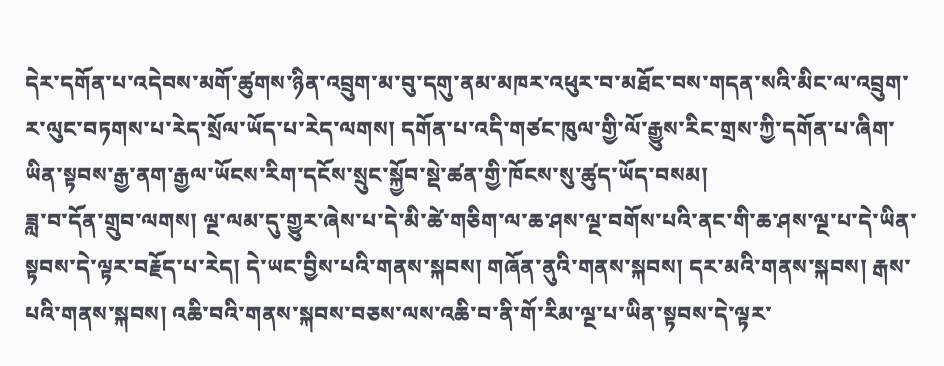དེར་དགོན་པ་འདེབས་མགོ་ཚུགས་ཉིན་འབྲུག་མ་བུ་དགུ་ནམ་མཁར་འཕུར་བ་མཐོང་བས་གདན་སའི་མིང་ལ་འབྲུག་ར་ལུང་བཏགས་པ་རེད་སྲོལ་ཡོད་པ་རེད་ལགས། དགོན་པ་འདི་གཙང་ཁུལ་གྱི་ལོ་རྒྱུས་རིང་གྲས་ཀྱི་དགོན་པ་ཞིག་ཡིན་སྟབས་རྒྱ་ནག་རྒྱལ་ཡོངས་རིག་དངོས་སྲུང་སྐྱོབ་སྡེ་ཚན་གྱི་ཁོངས་སུ་ཚུད་ཡོད་བསམ།
ཟླ་བ་དོན་གྲུབ་ལགས། ལྔ་ལམ་དུ་གྱུར་ཞེས་པ་དེ་མི་ཚེ་གཅིག་ལ་ཆ་ཤས་ལྔ་བགོས་པའི་ནང་གི་ཆ་ཤས་ལྔ་པ་དེ་ཡིན་སྟབས་དེ་ལྟར་བརྗོད་པ་རེད། དེ་ཡང་བྱིས་པའི་གནས་སྐབས། གཞོན་ནུའི་གནས་སྐབས། དར་མའི་གནས་སྐབས། རྒས་པའི་གནས་སྐབས། འཆི་བའི་གནས་སྐབས་བཅས་ལས་འཆི་བ་ནི་གོ་རིམ་ལྔ་པ་ཡིན་སྟབས་དེ་ལྟར་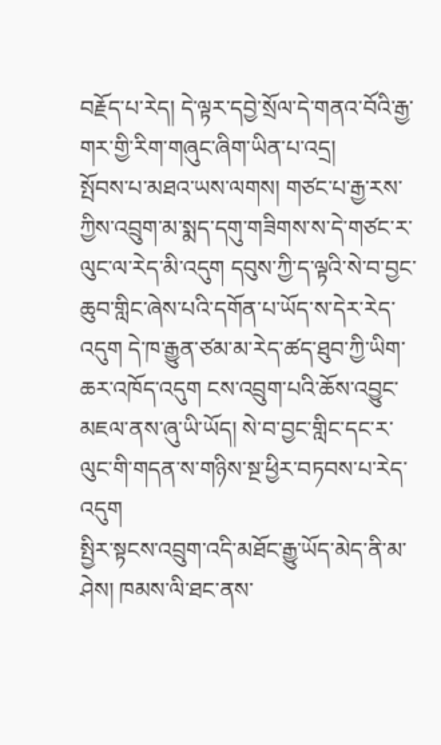བརྗོད་པ་རེད། དེ་ལྟར་དབྱེ་སྲོལ་དེ་གནའ་བོའི་རྒྱ་གར་གྱི་རིག་གཞུང་ཞིག་ཡིན་པ་འདྲ།
སྤོབས་པ་མཐའ་ཡས་ལགས། གཙང་པ་རྒྱ་རས་ཀྱིས་འབྲུག་མ་སྨད་དགུ་གཟིགས་ས་དེ་གཙང་ར་ལུང་ལ་རེད་མི་འདུག དབུས་ཀྱི་ད་ལྟའི་སེ་བ་བྱང་ཆུབ་གླིང་ཞེས་པའི་དགོན་པ་ཡོད་ས་དེར་རེད་འདུག དེ་ཁ་རྒྱུན་ཙམ་མ་རེད་ཚད་ཐུབ་ཀྱི་ཡིག་ཆར་འཁོད་འདུག ངས་འབྲུག་པའི་ཆོས་འབྱུང་མཇལ་ནས་ཞུ་ཡི་ཡོད། སེ་བ་བྱང་གླིང་དང་ར་ལུང་གི་གདན་ས་གཉིས་སྔ་ཕྱིར་བཏབས་པ་རེད་འདུག
སྤྱིར་སྟངས་འབྲུག་འདི་མཐོང་རྒྱུ་ཡོད་མེད་ནི་མ་ཤེས། ཁམས་ལི་ཐང་ནས་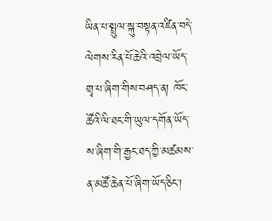ཡིན་པ་སྤྲུལ་སྐུ་བསྟན་འཛིན་བདེ་ལེགས་རིན་པོ་ཆེའི་འབྲེལ་ཡོད་གྲྭ་པ་ཞིག་གིས་བཤད་ན། ཁོང་ཚོའི་ལི་ཐང་གི་ཡུལ་དགོན་ཡོད་ས་ཞིག་གི་རྒྱང་ཐད་ཀྱི་མཚམས་ན་མཚོ་ཆེན་པོ་ཞིག་ཡོད་ཅིང་།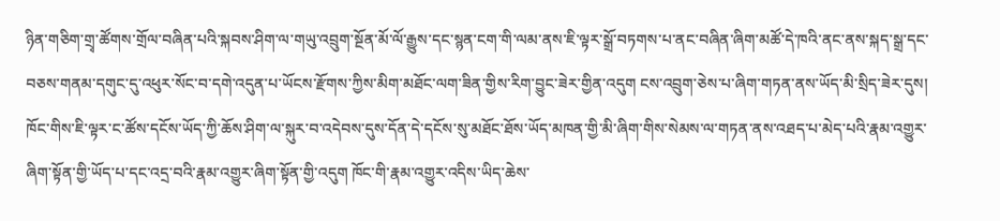ཉིན་གཅིག་གྲྭ་ཚོགས་གྲོལ་བཞིན་པའི་སྐབས་ཤིག་ལ་གཡུ་འབྲུག་སྔོན་མོ་ལོ་རྒྱུས་དང་སྙན་ངག་གི་ལམ་ནས་ཇི་ལྟར་སྒྲོ་བཏགས་པ་ནང་བཞིན་ཞིག་མཚོ་དེ་ཁའི་ནང་ནས་སྐད་སྒྲ་དང་བཅས་གནམ་དགུང་དུ་འཕུར་སོང་བ་དགེ་འདུན་པ་ཡོངས་རྫོགས་ཀྱིས་མིག་མཐོང་ལག་ཟིན་གྱིས་རིག་བྱུང་ཟེར་གྱིན་འདུག ངས་འབྲུག་ཅེས་པ་ཞིག་གཏན་ནས་ཡོད་མི་སྲིད་ཟེར་དུས། ཁོང་གིས་ཇི་ལྟར་ང་ཚོས་དངོས་ཡོད་ཀྱི་ཆོས་ཤིག་ལ་སྐུར་བ་འདེབས་དུས་དོན་དེ་དངོས་སུ་མཐོང་ཐོས་ཡོད་མཁན་གྱི་མི་ཞིག་གིས་སེམས་ལ་གཏན་ནས་འཐད་པ་མེད་པའི་རྣམ་འགྱུར་ཞིག་སྟོན་གྱི་ཡོད་པ་དང་འདྲ་བའི་རྣམ་འགྱུར་ཞིག་སྟོན་གྱི་འདུག ཁོང་གི་རྣམ་འགྱུར་འདིས་ཡིད་ཆེས་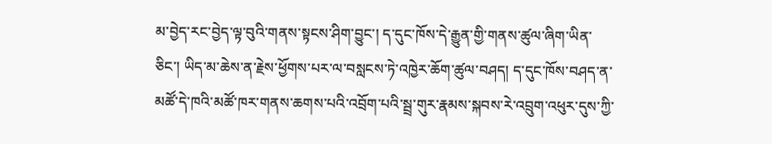མ་བྱེད་རང་བྱེད་ལྟ་བུའི་གནས་སྟངས་ཤིག་བྱུང་། ད་དུང་ཁོས་དེ་རྒྱུན་གྱི་གནས་ཚུལ་ཞིག་ཡིན་ཅིང་། ཡིད་མ་ཆེས་ན་རྗེས་ཕྱོགས་པར་ལ་བསླངས་ཏེ་འཁྱེར་ཆོག་ཚུལ་བཤད། ད་དུང་ཁོས་བཤད་ན་མཚོ་དེ་ཁའི་མཚོ་ཁར་གནས་ཆགས་པའི་འབྲོག་པའི་སྦྲ་གུར་རྣམས་སྐབས་རེ་འབྲུག་འཕུར་དུས་ཀྱི་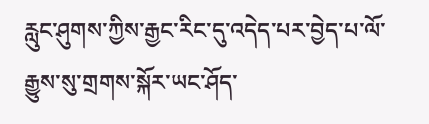རླུང་ཤུགས་ཀྱིས་རྒྱང་རིང་དུ་འདེད་པར་བྱེད་པ་ལོ་རྒྱུས་སུ་གྲགས་སྐོར་ཡང་ཤོད་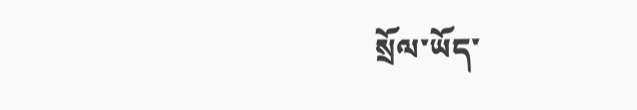སྲོལ་ཡོད་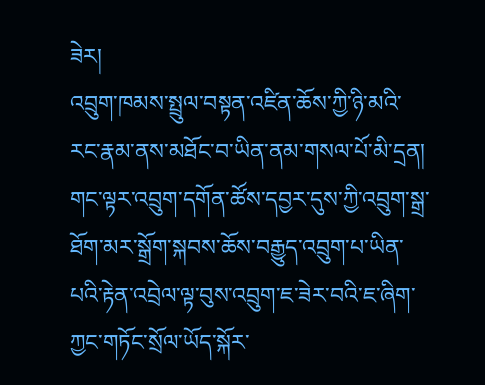ཟེར།
འབྲུག་ཁམས་སྤྲུལ་བསྟན་འཛིན་ཆོས་ཀྱི་ཉི་མའི་རང་རྣམ་ནས་མཐོང་བ་ཡིན་ནམ་གསལ་པོ་མི་དྲན། གང་ལྟར་འབྲུག་དགོན་ཚོས་དབྱར་དུས་ཀྱི་འབྲུག་སྒྲ་ཐོག་མར་སྒྲོག་སྐབས་ཆོས་བརྒྱུད་འབྲུག་པ་ཡིན་པའི་རྟེན་འབྲེལ་ལྟ་བུས་འབྲུག་ཇ་ཟེར་བའི་ཇ་ཞིག་ཀྱང་གཏོང་སྲོལ་ཡོད་སྐོར་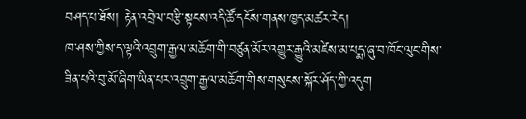བཤད་པ་ཐོས། རྟེན་འབྲེལ་བརྩི་སྟངས་འདི་ཚོ་དངོས་གནས་ཁྱད་མཚར་རེད།
ཁ་ཤས་ཀྱིས་ད་ལྟའི་འབྲུག་རྒྱལ་མཆོག་གི་བཙུན་མོར་འགྱུར་རྒྱུའི་མཛེས་མ་པདྨ་ཞུ་བ་ཁོང་ལུང་གིས་ཟིན་པའི་བུ་མོ་ཞིག་ཡིན་པར་འབྲུག་རྒྱལ་མཆོག་གིས་གསུངས་སྐོར་ཤོད་ཀྱི་འདུག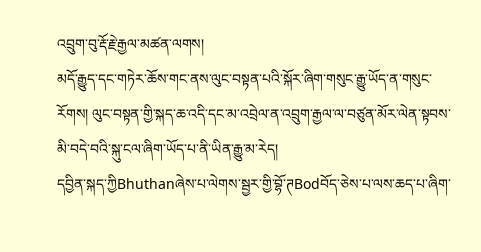འབྲུག་བུ་རྡོ་རྗེ་རྒྱལ་མཚན་ལགས།
མདོ་རྒྱུད་དང་གཏེར་ཆོས་གང་ནས་ལུང་བསྟན་པའི་སྐོར་ཞིག་གསུང་རྒྱུ་ཡོད་ན་གསུང་རོགས། ལུང་བསྟན་གྱི་སྐད་ཆ་འདི་དང་མ་འབྲེལ་ན་འབྲུག་རྒྱལ་ལ་བཙུན་མོར་ལེན་སྟབས་མི་བདེ་བའི་སྐུ་ངལ་ཞིག་ཡོད་པ་ནི་ཡིན་རྒྱུ་མ་རེད།
དབྱིན་སྐད་ཀྱིBhuthanཞེས་པ་ལེགས་སྦྱར་གྱི་བྷོ་ཊBodབོད་ཅེས་པ་ལས་ཆད་པ་ཞིག་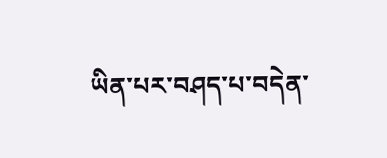ཡིན་པར་བཤད་པ་བདེན་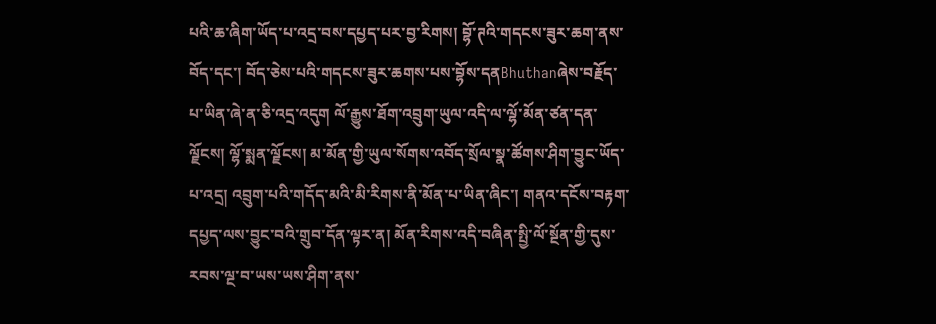པའི་ཆ་ཞིག་ཡོད་པ་འདྲ་བས་དཔྱད་པར་བྱ་རིགས། བྷོ་ཊའི་གདངས་ཟུར་ཆག་ནས་བོད་དང་། བོད་ཅེས་པའི་གདངས་ཟུར་ཆགས་པས་བྷོས་དནBhuthanཞེས་བརྗོད་པ་ཡིན་ཞེ་ན་ཅི་འདྲ་འདུག ལོ་རྒྱུས་ཐོག་འབྲུག་ཡུལ་འདི་ལ་ལྷོ་མོན་ཙན་དན་ལྗོངས། ལྷོ་སྨན་ལྗོངས། མ་མོན་གྱི་ཡུལ་སོགས་འབོད་སྲོལ་སྣ་ཚོགས་ཤིག་བྱུང་ཡོད་པ་འདྲ། འབྲུག་པའི་གདོད་མའི་མི་རིགས་ནི་མོན་པ་ཡིན་ཞིང་། གནའ་དངོས་བརྟག་དཔྱད་ལས་བྱུང་བའི་གྲུབ་དོན་ལྟར་ན། མོན་རིགས་འདི་བཞིན་སྤྱི་ལོ་སྔོན་གྱི་དུས་རབས་ལྔ་བ་ཡས་ཡས་ཤིག་ནས་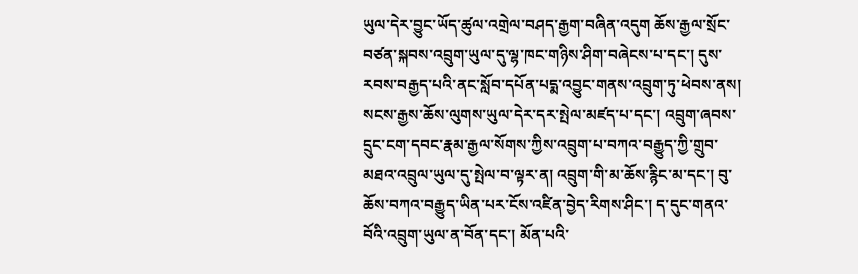ཡུལ་དེར་བྱུང་ཡོད་ཚུལ་འགྲེལ་བཤད་རྒྱག་བཞིན་འདུག ཆོས་རྒྱལ་སྲོང་བཙན་སྐབས་འབྲུག་ཡུལ་དུ་ལྷ་ཁང་གཉིས་ཤིག་བཞེངས་པ་དང་། དུས་རབས་བརྒྱད་པའི་ནང་སློབ་དཔོན་པདྨ་འབྱུང་གནས་འབྲུག་ཏུ་ཕེབས་ནས། སངས་རྒྱས་ཆོས་ལུགས་ཡུལ་དེར་དར་སྤེལ་མཛད་པ་དང་། འབྲུག་ཞབས་དྲུང་ངག་དབང་རྣམ་རྒྱལ་སོགས་ཀྱིས་འབྲུག་པ་བཀའ་བརྒྱུད་ཀྱི་གྲུབ་མཐའ་འབྲུལ་ཡུལ་དུ་སྤེལ་བ་ལྟར་ན། འབྲུག་གི་མ་ཆོས་རྙིང་མ་དང་། བུ་ཆོས་བཀའ་བརྒྱུད་ཡིན་པར་ངོས་འཛིན་བྱེད་རིགས་ཤིང་། ད་དུང་གནའ་བོའི་འབྲུག་ཡུལ་ན་བོན་དང་། མོན་པའི་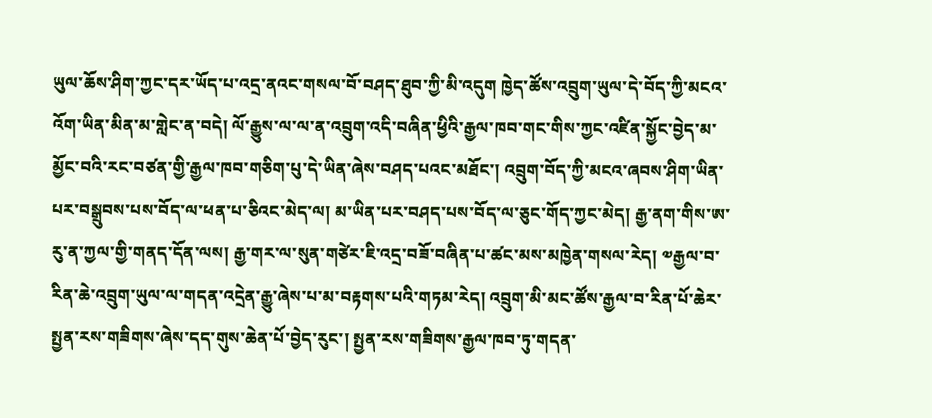ཡུལ་ཆོས་ཤིག་ཀྱང་དར་ཡོད་པ་འདྲ་ནའང་གསལ་བོ་བཤད་ཐུབ་ཀྱི་མི་འདུག ཁྱེད་ཚོས་འབྲུག་ཡུལ་དེ་བོད་ཀྱི་མངའ་འོག་ཡིན་མིན་མ་གླེང་ན་བདེ། ལོ་རྒྱུས་ལ་ལ་ན་འབྲུག་འདི་བཞིན་ཕྱིའི་རྒྱལ་ཁབ་གང་གིས་ཀྱང་འཛིན་སྐྱོང་བྱེད་མ་མྱོང་བའི་རང་བཙན་གྱི་རྒྱལ་ཁབ་གཅིག་པུ་དེ་ཡིན་ཞེས་བཤད་པའང་མཐོང་། འབྲུག་བོད་ཀྱི་མངའ་ཞབས་ཤིག་ཡིན་པར་བསྒྲུབས་པས་བོད་ལ་ཕན་པ་ཅིའང་མེད་ལ། མ་ཡིན་པར་བཤད་པས་བོད་ལ་ཅུང་གོད་ཀྱང་མེད། རྒྱ་ནག་གིས་ཨ་རུ་ན་ཀྱལ་གྱི་གནད་དོན་ལས། རྒྱ་གར་ལ་སུན་གཙེར་ཇི་འདྲ་བཟོ་བཞིན་པ་ཚང་མས་མཁྱེན་གསལ་རེད། ༧རྒྱལ་བ་རིན་ཆེ་འབྲུག་ཡུལ་ལ་གདན་འདྲེན་རྒྱུ་ཞེས་པ་མ་བརྟགས་པའི་གཏམ་རེད། འབྲུག་མི་མང་ཚོས་རྒྱལ་བ་རིན་པོ་ཆེར་སྤྱན་རས་གཟིགས་ཞེས་དད་གུས་ཆེན་པོ་བྱེད་རུང་། སྤྱན་རས་གཟིགས་རྒྱལ་ཁབ་ཏུ་གདན་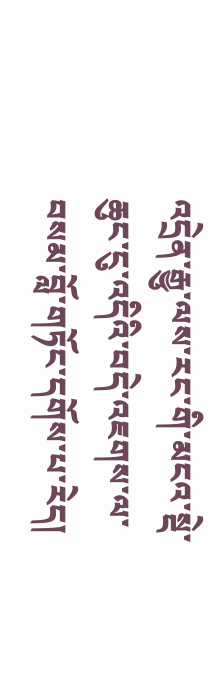འདྲེན་རྒྱུ་ལས་རང་གི་མངའ་སྡེ་ཆུང་ངུ་འདིའི་བདེ་འཇགས་ལ་བསམ་བློ་གཏོང་དགོས་པ་རེད།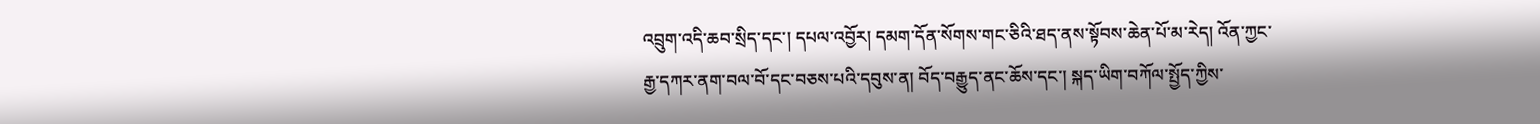འབྲུག་འདི་ཆབ་སྲིད་དང་། དཔལ་འབྱོར། དམག་དོན་སོགས་གང་ཅིའི་ཐད་ནས་སྟོབས་ཆེན་པོ་མ་རེད། འོན་ཀྱང་རྒྱ་དཀར་ནག་བལ་བོ་དང་བཅས་པའི་དབུས་ན། བོད་བརྒྱུད་ནང་ཆོས་དང་། སྐད་ཡིག་བཀོལ་སྤྱོད་ཀྱིས་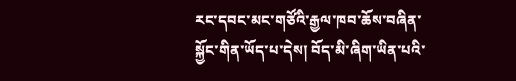རང་དབང་མང་གཙོའི་རྒྱལ་ཁབ་ཆོས་བཞིན་སྐྱོང་གིན་ཡོད་པ་དེས། བོད་མི་ཞིག་ཡིན་པའི་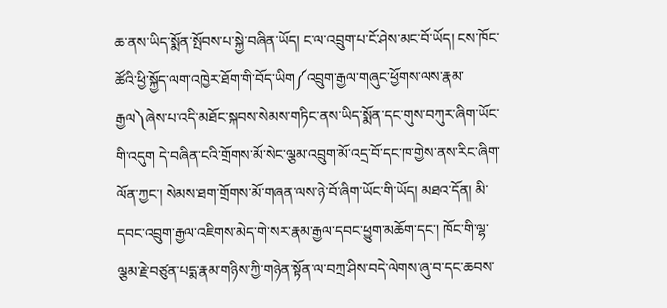ཆ་ནས་ཡིད་སྨོན་སྤོབས་པ་སྐྱེ་བཞིན་ཡོད། ང་ལ་འབྲུག་པ་ངོ་ཤེས་མང་བོ་ཡོད། ངས་ཁོང་ཚོའི་ཕྱི་སྐྱོད་ལག་འཁྱེར་ཐོག་གི་བོད་ཡིག༼འབྲུག་རྒྱལ་གཞུང་ཕྱོགས་ལས་རྣམ་རྒྱལ༽ཞེས་པ་འདི་མཐོང་སྐབས་སེམས་གཏིང་ནས་ཡིད་སྨོན་དང་གུས་བཀུར་ཞིག་ཡོང་གི་འདུག དེ་བཞིན་ངའི་གྲོགས་མོ་སེང་ལྕམ་འབྲུག་མོ་འདྲ་བོ་དང་ཁ་གྱེས་ནས་རིང་ཞིག་ལོན་ཀྱང་། སེམས་ཐག་གྲོགས་མོ་གཞན་ལས་ཉེ་བོ་ཞིག་ཡོང་གི་ཡོད། མཐའ་དོན། མི་དབང་འབྲུག་རྒྱལ་འཇིགས་མེད་གེ་སར་རྣམ་རྒྱལ་དབང་ཕྱུག་མཆོག་དང་། ཁོང་གི་ལྷ་ལྕམ་རྗེ་བཙུན་པདྨ་རྣམ་གཉིས་ཀྱི་གཉེན་སྟོན་ལ་བཀྲ་ཤིས་བདེ་ལེགས་ཞུ་བ་དང་ཆབས་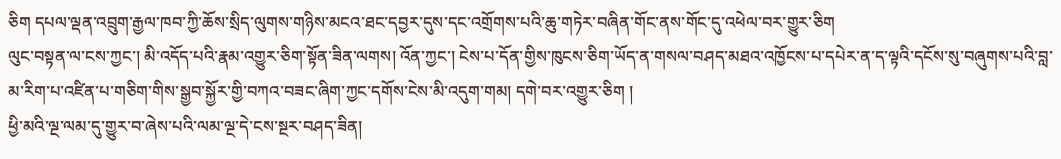ཅིག དཔལ་ལྡན་འབྲུག་རྒྱལ་ཁབ་ཀྱི་ཆོས་སྲིད་ལུགས་གཉིས་མངའ་ཐང་དབྱར་དུས་དང་འགྲོགས་པའི་ཆུ་གཏེར་བཞིན་གོང་ནས་གོང་དུ་འཕེལ་བར་གྱུར་ཅིག
ལུང་བསྟན་ལ་ངས་ཀྱང་། མི་འདོད་པའི་རྣམ་འགྱུར་ཅིག་སྟོན་ཟིན་ལགས། འོན་ཀྱང་། ངེས་པ་དོན་གྱིས་ཁུངས་ཅིག་ཡོད་ན་གསལ་བཤད་མཐའ་འཁྱོངས་པ་དཔེར་ན་ད་ལྟའི་དངོས་སུ་བཞུགས་པའི་བླ་མ་རིག་པ་འཛིན་པ་གཅིག་གིས་སྒྱབ་སྐྱོར་གྱི་བཀའ་བཟང་ཞིག་ཀྱང་དགོས་ངེས་མི་འདུག་གམ། དགེ་བར་འགྱུར་ཅིག །
ཕྱི་མའི་ལྔ་ལམ་དུ་གྱུར་བ་ཞེས་པའི་ལམ་ལྔ་དེ་ངས་སྔར་བཤད་ཟིན།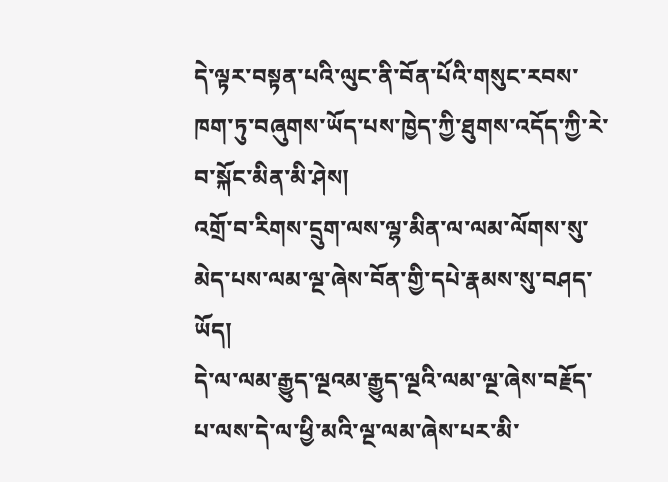དེ་ལྟར་བསྟན་པའི་ལུང་ནི་བོན་པོའི་གསུང་རབས་ཁག་ཏུ་བཞུགས་ཡོད་པས་ཁྱེད་ཀྱི་ཐུགས་འདོད་ཀྱི་རེ་བ་སྐོང་མིན་མི་ཤེས།
འགྲོ་བ་རིགས་དྲུག་ལས་ལྷ་མིན་ལ་ལམ་ལོགས་སུ་མེད་པས་ལམ་ལྔ་ཞེས་བོན་གྱི་དཔེ་རྣམས་སུ་བཤད་ཡོད།
དེ་ལ་ལམ་རྒྱུད་ལྔའམ་རྒྱུད་ལྔའི་ལམ་ལྔ་ཞེས་བརྗོད་པ་ལས་དེ་ལ་ཕྱི་མའི་ལྔ་ལམ་ཞེས་པར་མི་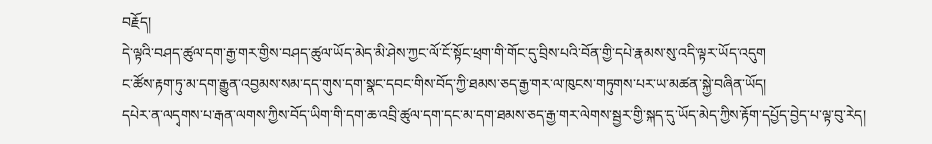བརྗོད།
དེ་ལྟའི་བཤད་ཚུལ་དག་རྒྱ་གར་གྱིས་བཤད་ཚུལ་ཡོད་མེད་མི་ཤེས་ཀྱང་ལོ་ངོ་སྟོང་ཕྲག་གི་གོང་དུ་བྲིས་པའི་བོན་གྱི་དཔེ་རྣམས་སུ་འདི་ལྟར་ཡོད་འདུག
ང་ཚོས་རྟག་ཏུ་མ་དག་རྒྱུན་འབྱམས་སམ་དད་གུས་དག་སྣང་དབང་གིས་བོད་ཀྱི་ཐམས་ཅད་རྒྱ་གར་ལ་ཁུངས་གཏུགས་པར་ཡ་མཚན་སྐྱེ་བཞིན་ཡོད།
དཔེར་ན་ལདྭགས་པ་རྒན་ལགས་ཀྱིས་བོད་ཡིག་གི་དག་ཆ་འབྲི་ཚུལ་དག་དང་མ་དག་ཐམས་ཅད་རྒྱ་གར་ལེགས་སྦྱར་གྱི་སྐད་དུ་ཡོད་མེད་ཀྱིས་རྟོག་དཔྱོད་བྱེད་པ་ལྟ་བུ་རེད།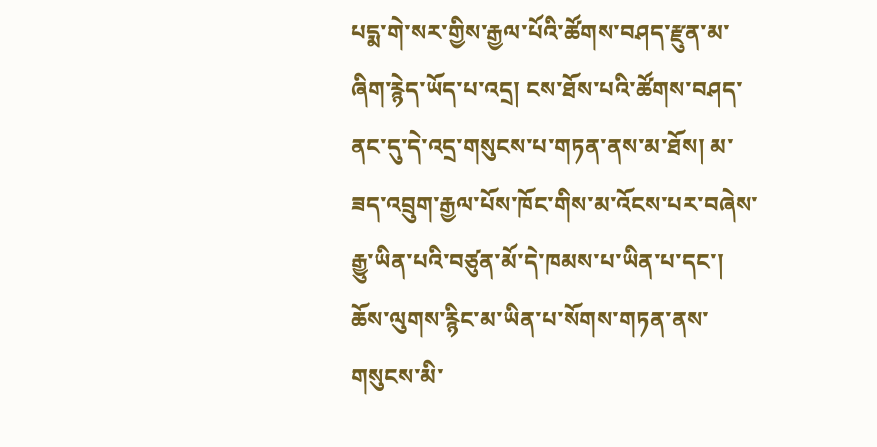པདྨ་གེ་སར་གྱིས་རྒྱལ་པོའི་ཚོགས་བཤད་རྫུན་མ་ཞིག་རྙེད་ཡོད་པ་འདྲ། ངས་ཐོས་པའི་ཚོགས་བཤད་ནང་དུ་དེ་འདྲ་གསུངས་པ་གཏན་ནས་མ་ཐོས། མ་ཟད་འབྲུག་རྒྱལ་པོས་ཁོང་གིས་མ་འོངས་པར་བཞེས་རྒྱུ་ཡིན་པའི་བཙུན་མོ་དེ་ཁམས་པ་ཡིན་པ་དང་། ཆོས་ལུགས་རྙིང་མ་ཡིན་པ་སོགས་གཏན་ནས་གསུངས་མི་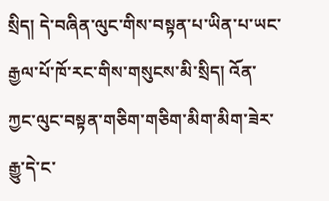སྲིད། དེ་བཞིན་ལུང་གིས་བསྟན་པ་ཡིན་པ་ཡང་རྒྱལ་པོ་ཁོ་རང་གིས་གསུངས་མི་སྲིད། འོན་ཀྱང་ལུང་བསྟན་གཅིག་གཅིག་མིག་མིག་ཟེར་རྒྱུ་དེ་ང་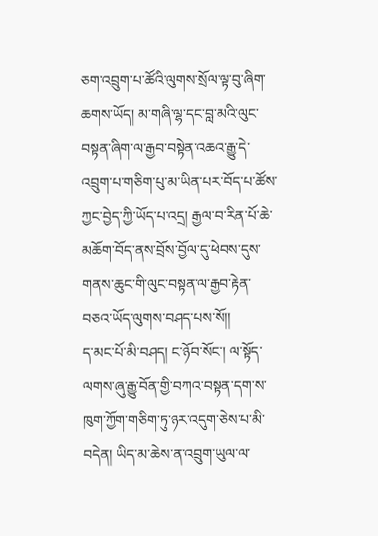ཅག་འབྲུག་པ་ཚོའི་ལུགས་སྲོལ་ལྟ་བུ་ཞིག་ཆགས་ཡོད། མ་གཞི་ལྷ་དང་བླ་མའི་ལུང་བསྟན་ཞིག་ལ་རྒྱབ་བསྟེན་འཆའ་རྒྱུ་དེ་འབྲུག་པ་གཅིག་པུ་མ་ཡིན་པར་བོད་པ་ཚོས་ཀྱང་བྱེད་ཀྱི་ཡོད་པ་འདྲ། རྒྱལ་བ་རིན་པོ་ཆེ་མཆོག་བོད་ནས་བྲོས་བྱོལ་དུ་ཕེབས་དུས་གནས་ཆུང་གི་ལུང་བསྟན་ལ་རྒྱབ་རྟེན་བཅའ་ཡོད་ལུགས་བཤད་པས་སོ།།
ད་མང་པོ་མི་བཤད། ང་ཉོབ་སོང་། ལ་སྟོད་ལགས་ཞུ་རྒྱུ་བོན་གྱི་བཀའ་བསྟན་དག་ས་ཁུག་ཀྱོག་གཅིག་ཏུ་ཉར་འདུག་ཅེས་པ་མི་བདེན། ཡིད་མ་ཆེས་ན་འབྲུག་ཡུལ་ལ་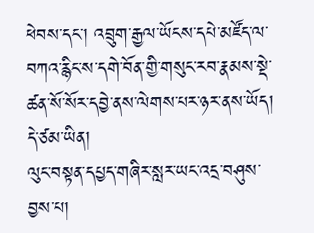ཕེབས་དང་། འབྲུག་རྒྱལ་ཡོངས་དཔེ་མཛོད་ལ་བཀའ་རྙིང་ས་དགེ་བོན་གྱི་གསུང་རབ་རྣམས་སྡེ་ཚན་སོ་སོར་དབྱེ་ནས་ལེགས་པར་ཉར་ནས་ཡོད། དེ་ཙམ་ཡིན།
ལུང་བསྟན་དཔྱད་གཞིར་སླར་ཡང་འདྲ་བཤུས་བྱས་པ།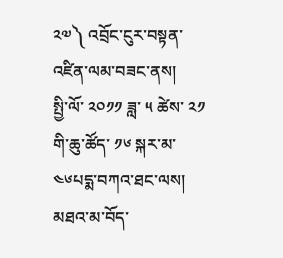༢༧༽ འབྲོང་ངུར་བསྟན་འཛིན་ལམ་བཟང་ནས།
སྤྱི་ལོ་ ༢༠༡༡ ཟླ་ ༥ ཚེས་ ༢༡ གི་ཆུ་ཚོད་ ༡༦ སྐར་མ་ ༤༦པདྨ་བཀའ་ཐང་ལས།
མཐའ་མ་བོད་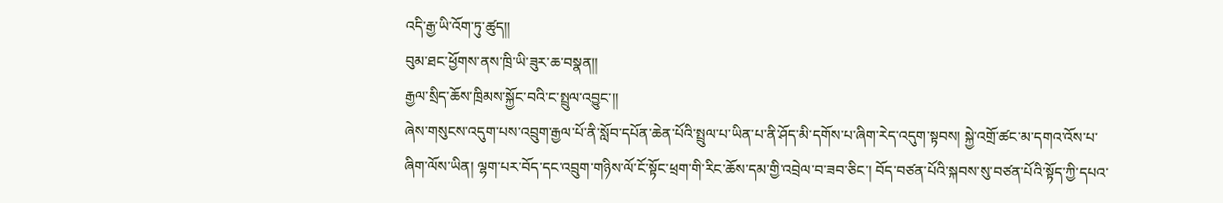འདི་རྒྱ་ཡི་འོག་ཏུ་ཚུད།།
བུམ་ཐང་ཕྱོགས་ནས་ཁྲི་ཡི་ཟུར་ཆ་བསྣན།།
རྒྱལ་སྲིད་ཆོས་ཁྲིམས་སྐྱོང་བའི་ང་སྤྲུལ་འབྱུང་།།
ཞེས་གསུངས་འདུག་པས་འབྲུག་རྒྱལ་པོ་ནི་སློབ་དཔོན་ཆེན་པོའི་སྤྲུལ་པ་ཡིན་པ་ནི་ཤོད་མི་དགོས་པ་ཞིག་རེད་འདུག་སྟབས། སྐྱེ་འགྲོ་ཚང་མ་དགའ་འོས་པ་ཞིག་ལོས་ཡིན། ལྷག་པར་བོད་དང་འབྲུག་གཉིས་ལོ་ངོ་སྟོང་ཕྲག་གི་རིང་ཆོས་དམ་གྱི་འབྲེལ་བ་ཟབ་ཅིང་། བོད་བཙན་པོའི་སྐབས་སུ་བཙན་པོའི་སྟོད་ཀྱི་དཔའ་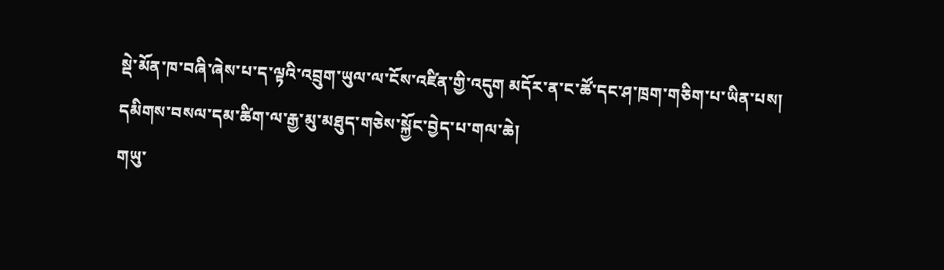སྡེ་མོན་ཁ་བཞི་ཞེས་པ་ད་ལྟའི་འབྲུག་ཡུལ་ལ་ངོས་འཛིན་གྱི་འདུག མདོར་ན་ང་ཚོ་དང་ཤ་ཁྲག་གཅིག་པ་ཡིན་པས། དམིགས་བསལ་དམ་ཚིག་ལ་རྒྱ་མུ་མཐུད་གཅེས་སྐྱོང་བྱེད་པ་གལ་ཆེ།
གཡུ་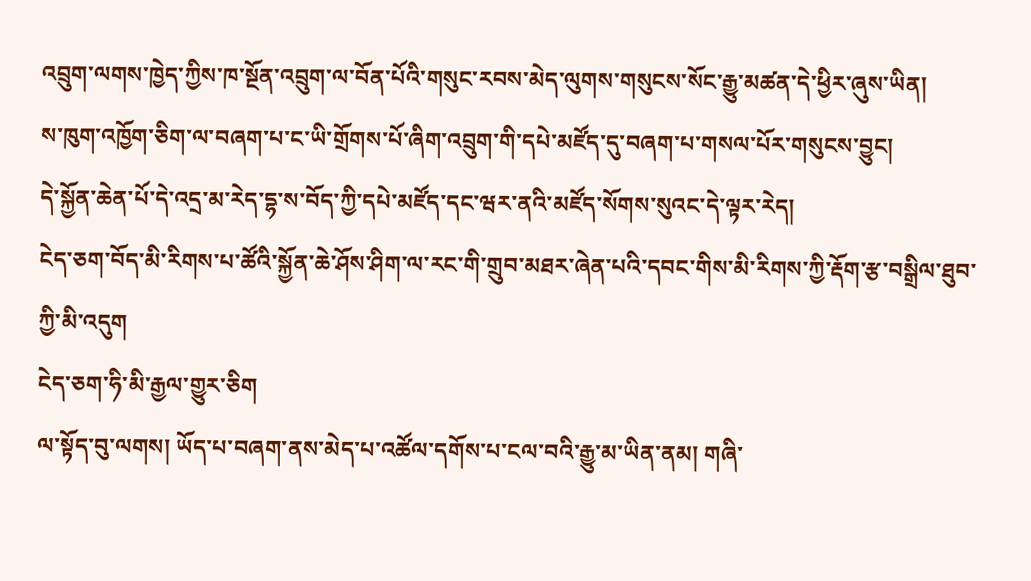འབྲུག་ལགས་ཁྱེད་ཀྱིས་ཁ་སྔོན་འབྲུག་ལ་བོན་པོའི་གསུང་རབས་མེད་ལུགས་གསུངས་སོང་རྒྱུ་མཚན་དེ་ཕྱིར་ཞུས་ཡིན།
ས་ཁུག་འཁྱོག་ཅིག་ལ་བཞག་པ་ང་ཡི་གྲོགས་པོ་ཞིག་འབྲུག་གི་དཔེ་མཛོད་དུ་བཞག་པ་གསལ་པོར་གསུངས་བྱུང།
དེ་སྐྱོན་ཆེན་པོ་དེ་འདྲ་མ་རེད་དྷ་ས་བོད་ཀྱི་དཔེ་མཛོད་དང་ཝར་ནའི་མཛོད་སོགས་སུའང་དེ་ལྟར་རེད།
ངེད་ཅག་བོད་མི་རིགས་པ་ཚོའི་སྐྱོན་ཆེ་ཤོས་ཤིག་ལ་རང་གི་གྲུབ་མཐར་ཞེན་པའི་དབང་གིས་མི་རིགས་ཀྱི་རྡོག་རྩ་བསྒྲིལ་ཐུབ་ཀྱི་མི་འདུག
ངེད་ཅག་ཧི་མི་རྒྱལ་གྱུར་ཅིག
ལ་སྟོད་བུ་ལགས། ཡོད་པ་བཞག་ནས་མེད་པ་འཚོལ་དགོས་པ་ངལ་བའི་རྒྱུ་མ་ཡིན་ནམ། གཞི་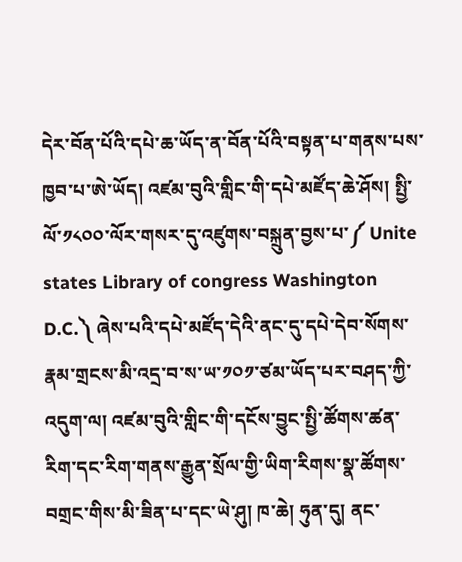དེར་བོན་པོའི་དཔེ་ཆ་ཡོད་ན་བོན་པོའི་བསྟན་པ་གནས་པས་ཁྱབ་པ་ཨེ་ཡོད། འཛམ་བུའི་གླིང་གི་དཔེ་མཛོད་ཆེ་ཤོས། སྤྱི་ལོ་༡༨༠༠་ལོར་གསར་དུ་འཛུགས་བསྐྲུན་བྱས་པ་༼ Unite states Library of congress Washington D.C.༽ ཞེས་པའི་དཔེ་མཛོད་དེའི་ནང་དུ་དཔེ་དེབ་སོགས་རྣམ་གྲངས་མི་འདྲ་བ་ས་ཡ་༡༠༡་ཙམ་ཡོད་པར་བཤད་ཀྱི་འདུག་ལ། འཛམ་བུའི་གླིང་གི་དངོས་བྱུང་སྤྱི་ཚོགས་ཚན་རིག་དང་རིག་གནས་རྒྱུན་སྲོལ་གྱི་ཡིག་རིགས་སྣ་ཚོགས་བགྲང་གིས་མི་ཟིན་པ་དང་ཡེ་ཤུ། ཁ་ཆེ། ཧུན་དུ། ནང་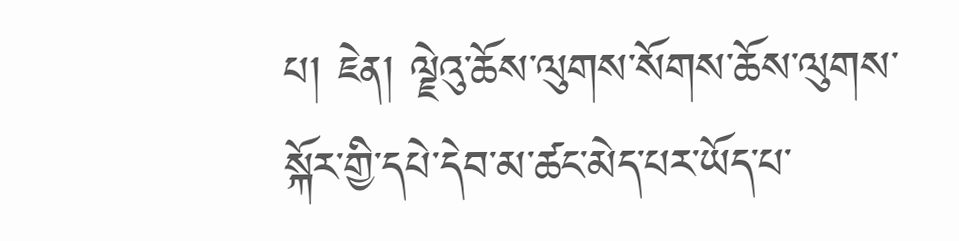པ། ཇེན། ལྗེའུ་ཆོས་ལུགས་སོགས་ཆོས་ལུགས་སྐོར་གྱི་དཔེ་དེབ་མ་ཚང་མེད་པར་ཡོད་པ་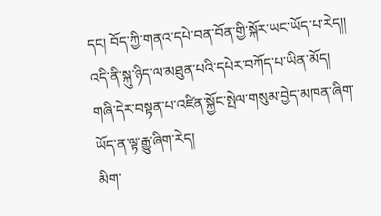དང། བོད་ཀྱི་གནའ་དཔེ་བན་བོན་གྱི་སྐོར་ཡང་ཡོད་པ་རེད།། འདི་ནི་སྐུ་ཉིད་ལ་མཐུན་པའི་དཔེར་བཀོད་པ་ཡིན་མོད། གཞི་དེར་བསྟན་པ་འཛིན་སྐྱོང་སྤེལ་གསུམ་བྱེད་མཁན་ཞིག་ཡོད་ན་ལྟ་རྒྱུ་ཞིག་རེད།
མིག་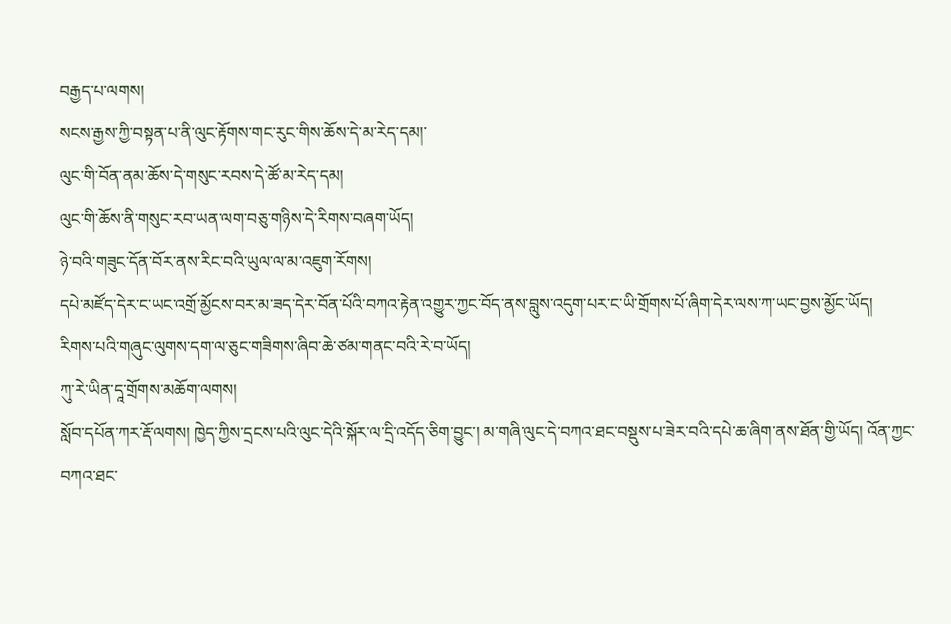བརྒྱད་པ་ལགས།
སངས་རྒྱས་ཀྱི་བསྟན་པ་ནི་ལུང་རྟོགས་གང་རུང་གིས་ཆོས་དེ་མ་རེད་དམ།་
ལུང་གི་བོན་ནམ་ཆོས་དེ་གསུང་རབས་དེ་ཚོ་མ་རེད་དམ།
ལུང་གི་ཆོས་ནི་གསུང་རབ་ཡན་ལག་བཅུ་གཉིས་དེ་རིགས་བཞག་ཡོད།
ཉེ་བའི་གཟུང་དོན་བོར་ནས་རིང་བའི་ཡུལ་ལ་མ་འཇུག་རོགས།
དཔེ་མཛོད་དེར་ང་ཡང་འགྲོ་མྱོངས་བར་མ་ཟད་དེར་བོན་པོའི་བཀའ་རྟེན་འགྱུར་ཀྱང་བོད་ནས་བླུས་འདུག་པར་ང་ཡི་གྲོགས་པོ་ཞིག་དེར་ལས་ཀ་ཡང་བྱས་མྱོང་ཡོད།
རིགས་པའི་གཞུང་ལུགས་དག་ལ་ཅུང་གཟིགས་ཞིབ་ཆེ་ཙམ་གནང་བའི་རེ་བ་ཡོད།
ཀུ་རེ་ཡིན་དཱ་གྲོགས་མཆོག་ལགས།
སློབ་དཔོན་ཀར་རྡོ་ལགས། ཁྱེད་ཀྱིས་དྲངས་པའི་ལུང་དེའི་སྐོར་ལ་དྲི་འདོད་ཅིག་བྱུང་། མ་གཞི་ལུང་དེ་བཀའ་ཐང་བསྡུས་པ་ཟེར་བའི་དཔེ་ཆ་ཞིག་ནས་ཐོན་གྱི་ཡོད། འོན་ཀྱང་བཀའ་ཐང་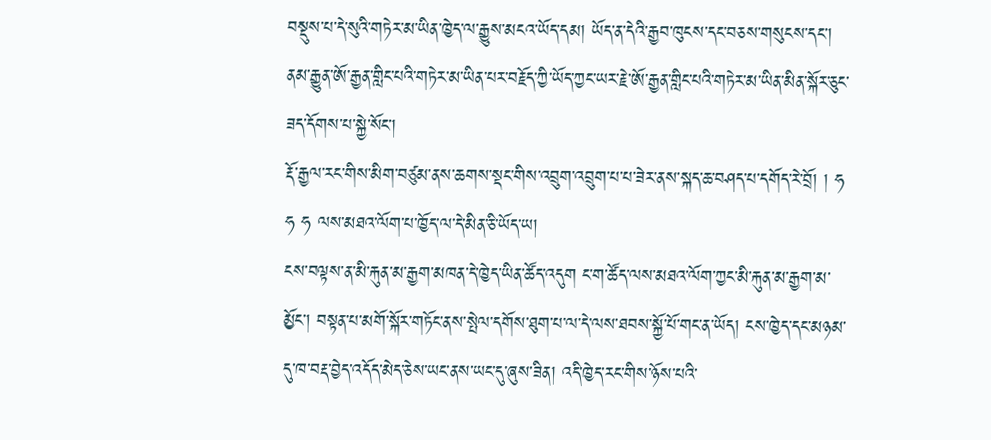བསྡུས་པ་དེ་སུའི་གཏེར་མ་ཡིན་ཁྱེད་ལ་རྒྱུས་མངའ་ཡོད་དམ། ཡོད་ན་དེའི་རྒྱབ་ཁུངས་དང་བཅས་གསུངས་དང་། ནམ་རྒྱུན་ཨོ་རྒྱན་གླིང་པའི་གཏེར་མ་ཡིན་པར་བརྗོད་ཀྱི་ཡོད་ཀྱང་ཡར་རྗེ་ཨོ་རྒྱན་གླིང་པའི་གཏེར་མ་ཡིན་མིན་སྐོར་ཅུང་ཟད་དོགས་པ་སྐྱེ་སོང་།
རྡོ་རྒྱལ་རང་གིས་མིག་བཙུམ་ནས་ཆགས་སྡང་གིས་འབྲུག་འབྲུག་པ་པ་ཟེར་ནས་སྐད་ཆ་བཤད་པ་དགོད་རེ་བྲོ། ། ཧ ཧ ཧ ལས་མཐའ་ལོག་པ་ཁྱོད་ལ་དེ་མིན་ཅི་ཡོད་ཡ།
ངས་བལྟས་ན་མི་རྐུན་མ་རྒྱག་མཁན་དེ་ཁྱེད་ཡིན་ཚོད་འདུག ང་ག་ཚོད་ལས་མཐའ་ལོག་ཀྱང་མི་རྐུན་མ་རྒྱག་མ་མྱོང་། བསྟན་པ་མགོ་སྐོར་གཏོང་ནས་སྤེལ་དགོས་ཐུག་པ་ལ་དེ་ལས་ཐབས་སྐྱོ་པོ་གང་ན་ཡོད། ངས་ཁྱེད་དང་མཉམ་དུ་ཁ་བརྡ་བྱེད་འདོད་མེད་ཅེས་ཡང་ནས་ཡང་དུ་ཞུས་ཟིན། འདི་ཁྱེད་རང་གིས་ཉོས་པའི་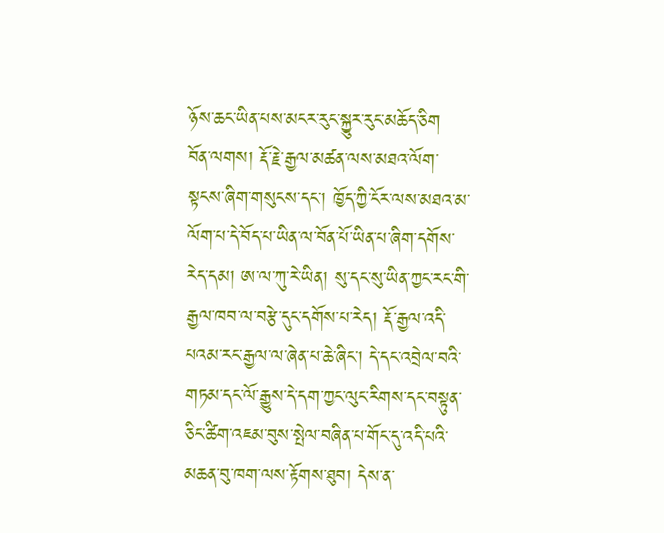ཉོས་ཆང་ཡིན་པས་མངར་རུང་སྐྱུར་རུང་མཆོད་ཅིག
བོན་ལགས། རྡོ་རྗེ་རྒྱལ་མཚན་ལས་མཐའ་ལོག་སྟངས་ཞིག་གསུངས་དང་། ཁྱོད་ཀྱི་ངོར་ལས་མཐའ་མ་ལོག་པ་དེ་བོད་པ་ཡིན་ལ་བོན་པོ་ཡིན་པ་ཞིག་དགོས་རེད་དམ། ཨ་ལ་ཀུ་རེ་ཡིན། སུ་དང་སུ་ཡིན་ཀྱང་རང་གི་རྒྱལ་ཁབ་ལ་བརྩེ་དུང་དགོས་པ་རེད། རྡོ་རྒྱལ་འདི་པའམ་རང་རྒྱལ་ལ་ཞེན་པ་ཆེ་ཞིང་། དེ་དང་འབྲེལ་བའི་གཏམ་དང་ལོ་རྒྱུས་དེ་དག་ཀྱང་ལུང་རིགས་དང་བསྟུན་ཅིང་ཚིག་འཇམ་བུས་སྤེལ་བཞིན་པ་གོང་དུ་འདི་པའི་མཆན་བུ་ཁག་ལས་རྟོགས་ཐུབ། དེས་ན་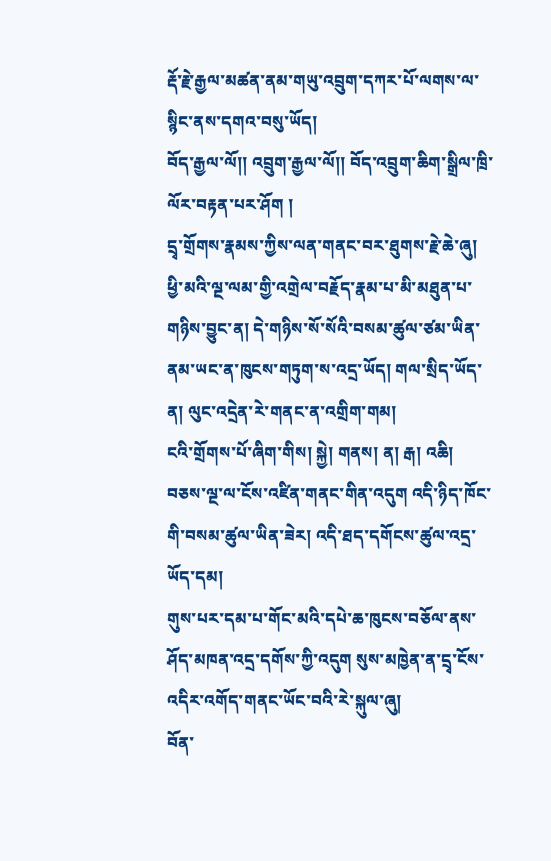རྡོ་རྗེ་རྒྱལ་མཚན་ནམ་གཡུ་འབྲུག་དཀར་པོ་ལགས་ལ་སྙིང་ནས་དགའ་བསུ་ཡོད།
བོད་རྒྱལ་ལོ།། འབྲུག་རྒྱལ་ལོ།། བོད་འབྲུག་ཆིག་སྒྲིལ་ཁྲི་ལོར་བརྟན་པར་ཤོག །
དྲྭ་གྲོགས་རྣམས་ཀྱིས་ལན་གནང་བར་ཐུགས་རྗེ་ཆེ་ཞུ། ཕྱི་མའི་ལྔ་ལམ་གྱི་འགྲེལ་བརྗོད་རྣམ་པ་མི་མཐུན་པ་གཉིས་བྱུང་ན། དེ་གཉིས་སོ་སོའི་བསམ་ཚུལ་ཙམ་ཡིན་ནམ་ཡང་ན་ཁུངས་གཏུག་ས་འདྲ་ཡོད། གལ་སྲིད་ཡོད་ན། ལུང་འདྲེན་རེ་གནང་ན་འགྲིག་གམ།
ངའི་གྲོགས་པོ་ཞིག་གིས། སྐྱེ། གནས། ན། རྒ། འཆི། བཅས་ལྔ་ལ་ངོས་འཛིན་གནང་གིན་འདུག འདི་ཉིད་ཁོང་གི་བསམ་ཚུལ་ཡིན་ཟེར། འདི་ཐད་དགོངས་ཚུལ་འདྲ་ཡོད་དམ།
གུས་པར་དམ་པ་གོང་མའི་དཔེ་ཆ་ཁུངས་བཅོལ་ནས་ཤོད་མཁན་འདྲ་དགོས་ཀྱི་འདུག སུས་མཁྱེན་ན་དྲྭ་ངོས་འདིར་འགོད་གནང་ཡོང་བའི་རེ་སྐུལ་ཞུ།
བོན་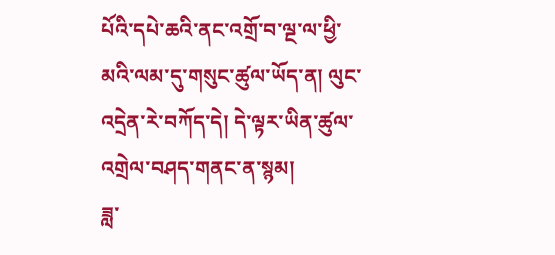པོའི་དཔེ་ཆའི་ནང་འགྲོ་བ་ལྔ་ལ་ཕྱི་མའི་ལམ་དུ་གསུང་ཚུལ་ཡོད་ན། ལུང་འདྲེན་རེ་བཀོད་དེ། དེ་ལྟར་ཡིན་ཚུལ་འགྲེལ་བཤད་གནང་ན་སྙམ།
ཟླ་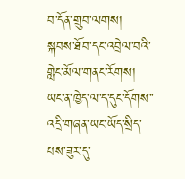བ་དོན་གྲུབ་ལགས། སྐབས་ཐོབ་དང་འབྲེལ་བའི་གླེང་མོལ་གནང་རོགས། ཡང་ན་ཁྱེད་ལ་ད་དུང་དོགས་་འདྲི་གཞན་ཡང་ཡོད་སྲིད་པས་ཟུར་དུ་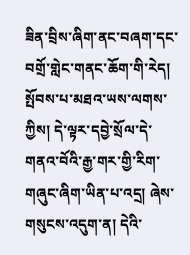ཟིན་བྲིས་ཞིག་ནང་བཞག་དང་བགྲོ་གླེང་གནང་ཆོག་གི་རེད།
སྤོབས་པ་མཐའ་ཡས་ལགས་ཀྱིས། དེ་ལྟར་དབྱེ་སྲོལ་དེ་གནའ་བོའི་རྒྱ་གར་གྱི་རིག་གཞུང་ཞིག་ཡིན་པ་འདྲ། ཞེས་གསུངས་འདུག་ན། དེའི་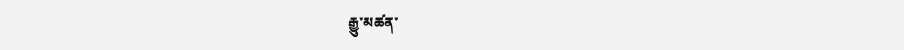རྒྱུ་མཚན་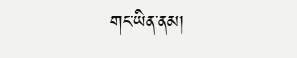གང་ཡིན་ནམ།